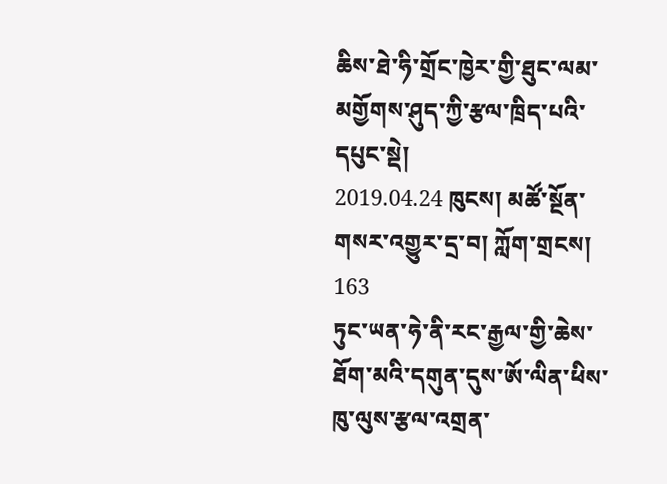ཆིས་ཐེ་ཧི་གྲོང་ཁྱེར་གྱི་ཐུང་ལམ་མགྱོགས་ཤུད་ཀྱི་རྩལ་ཁྲིད་པའི་དཔུང་སྡེ།
2019.04.24 ཁུངས། མཚོ་སྔོན་གསར་འགྱུར་དྲ་བ། ཀློག་གྲངས། 163
ཏུང་ཡན་ཧེ་ནི་རང་རྒྱལ་གྱི་ཆེས་ཐོག་མའི་དགུན་དུས་ཨོ་ལིན་ཕིས་ཁུ་ལུས་རྩལ་འགྲན་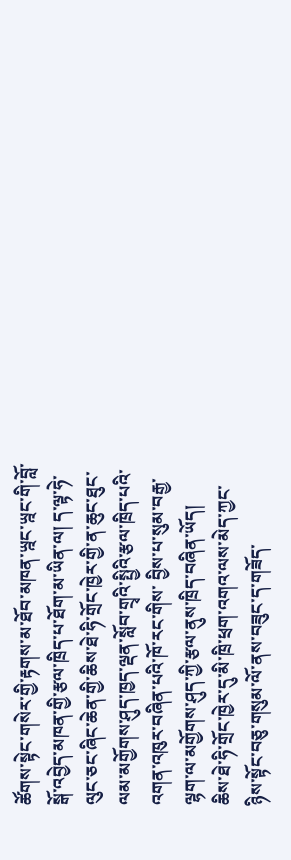ཚོགས་སྟེང་གསེར་གྱི་རྟགས་མ་ཐོབ་མཁན་ཡྰང་ཡྰང་གི་བློ་སྒོ་འབྱེད་མཁན་གྱི་རྩལ་ཁྲིད་པ་ཐོག་མ་ཡིན་ལ། ད་ལྟ་ཧེ་ལུང་ཅང་ཞིང་ཆེན་གྱི་ཆིས་ཐེ་ཧི་གྲོང་ཁྱེར་གྱི་ན་ཆུང་ཐུང་ལམ་མགྱོགས་ཤུད་ཁྱད་ལྡན་སློབ་གྲྭའི་སྤྱིའི་རྩལ་ཁྲིད་པའི་འགན་འཁུར་བཞིན་པའི་ཁོ་རང་གིས་ བྱིས་པ་སུམ་བརྒྱ་ལྷག་ལ་མགྱོགས་ཤུད་ཀྱི་རྩལ་ནུས་ཁྲིད་བཞིན་ཡོད།
ཆིས་ཐེ་ཧི་གྲོང་ཁྱེར་དུ་མི་ཁྲི་ཕྲག་འགའ་ལས་མེད་ཀྱང་ཉིས་སྟོང་བཅུ་གསུམ་ལོ་ནས་བཟུང་ད་གཟོད་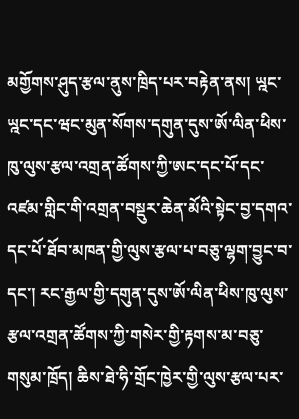མགྱོགས་ཤུད་རྩལ་ནུས་ཁྲིད་པར་བརྟེན་ནས། ཡྰང་ཡྰང་དང་ཝང་མུན་སོགས་དགུན་དུས་ཨོ་ལིན་ཕིས་ཁུ་ལུས་རྩལ་འགྲན་ཚོགས་ཀྱི་ཨང་དང་པོ་དང་འཛམ་གླིང་གི་འགྲན་བསྡུར་ཆེན་མོའི་སྟེང་བྱ་དགའ་དང་པོ་ཐོབ་མཁན་གྱི་ལུས་རྩལ་པ་བཅུ་ལྷག་བྱུང་བ་དང་། རང་རྒྱལ་གྱི་དགུན་དུས་ཨོ་ལིན་ཕིས་ཁུ་ལུས་རྩལ་འགྲན་ཚོགས་ཀྱི་གསེར་གྱི་རྟགས་མ་བཅུ་གསུམ་ཁྲོད། ཆིས་ཐེ་ཧི་གྲོང་ཁྱེར་གྱི་ལུས་རྩལ་པར་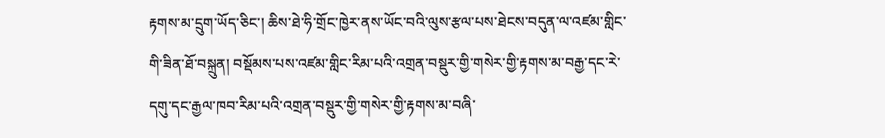རྟགས་མ་དྲུག་ཡོད་ཅིང་། ཆིས་ཐེ་ཧི་གྲོང་ཁྱེར་ནས་ཡོང་བའི་ལུས་རྩལ་པས་ཐེངས་བདུན་ལ་འཛམ་གླིང་གི་ཟིན་ཐོ་བསྐྲུན། བསྡོམས་པས་འཛམ་གླིང་རིམ་པའི་འགྲན་བསྡུར་གྱི་གསེར་གྱི་རྟགས་མ་བརྒྱ་དང་རེ་དགུ་དང་རྒྱལ་ཁབ་རིམ་པའི་འགྲན་བསྡུར་གྱི་གསེར་གྱི་རྟགས་མ་བཞི་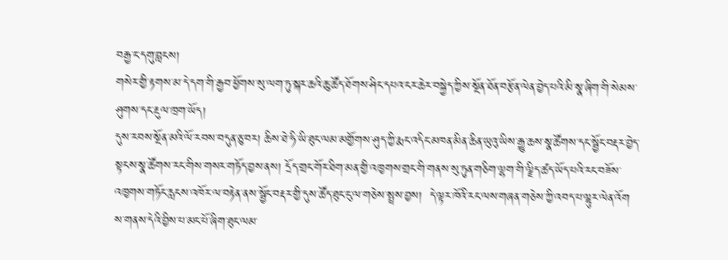བརྒྱ་ང་དགུ་བླངས།
གསེར་གྱི་རྟགས་མ་དེ་དག་གི་རྒྱབ་ཕྱོགས་སུ་ལག་ཏུ་སྐར་ཆའི་ཆུ་ཚོད་ཐོགས་ཤིང་དཔའ་ངར་ཆེར་བསྐྱེད་ཀྱིས་སྔོན་ཐོན་བརྩོན་ལེན་བྱེད་པའི་མི་སྣ་ཞིག་གི་སེམས་ཤུགས་དང་རྔུལ་ཁྲག་ཡོད།
དུས་རབས་སྔོན་མའི་ལོ་རབས་བདུན་ཅུ་བར། ཆིས་ཐེ་ཧི་ཡི་ཐུང་ལམ་མགྱོགས་ཤུད་ཀྱི་རྨང་འདིང་མཁན་མིན་ཆིན་ཡུའུ་ཡིས་རྒྱུ་ཆས་སྣ་ཚོགས་དང་སྦྱོང་བརྡར་བྱེད་སྟངས་སྣ་ཚོགས་རང་གིས་གསར་གཏོད་བྱས་ནས། དྲོད་གྲང་གོར་ཐིག་མན་གྱི་འཁྱགས་གྲང་གི་གནས་སུ་ཏུན་གཅིག་ལྷག་གི་ལྗིད་ཚད་ཡོད་པའི་རང་བཟོས་འཁྱགས་གཏོང་རླངས་འཁོར་ལ་བརྟེན་ནས་སྦྱོང་བརྡར་གྱི་དུས་ཚོད་ཐུང་ངུ་ལ་གཅེས་སྤྲས་བྱས།  དེ་ལྟར་ཁོའི་རང་ལས་གཞན་གཅེས་ཀྱི་འབད་པ་ལྷུར་ལེན་འོག ས་གནས་དེའི་བྱིས་པ་མང་པོ་ཞིག་ཐུང་ལམ་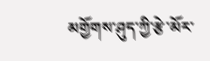མགྱོགས་ཤུད་ཀྱི་རྩེ་མོར་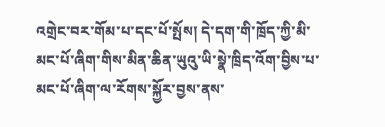འགྲེང་བར་གོམ་པ་དང་པོ་སྤོས། དེ་དག་གི་ཁྲོད་ཀྱི་མི་མང་པོ་ཞིག་གིས་མིན་ཆིན་ཡུའུ་ཡི་སྣེ་ཁྲིད་འོག་བྱིས་པ་མང་པོ་ཞིག་ལ་རོགས་སྐྱོར་བྱས་ནས་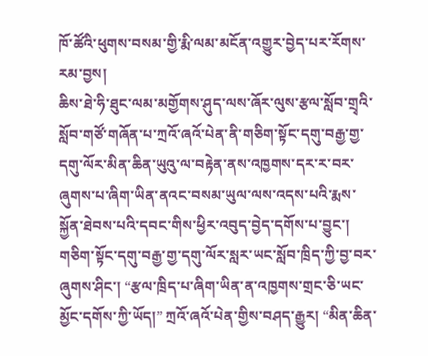ཁོ་ཚོའི་ཕུགས་བསམ་གྱི་རྨི་ལམ་མངོན་འགྱུར་བྱེད་པར་རོགས་རམ་བྱས།
ཆིས་ཐེ་ཧི་ཐུང་ལམ་མགྱོགས་ཤུད་ལས་ཞོར་ལུས་རྩལ་སློབ་གྲྭའི་སློབ་གཙོ་གཞོན་པ་ཀྲའོ་ཞའོ་པེན་ནི་གཅིག་སྟོང་དགུ་བརྒྱ་གྱ་དགུ་ལོར་མིན་ཆིན་ཡུའུ་ལ་བརྟེན་ནས་འཁྱགས་དར་ར་བར་ཞུགས་པ་ཞིག་ཡིན་ནའང་བསམ་ཡུལ་ལས་འདས་པའི་རྨས་སྐྱོན་ཐེབས་པའི་དབང་གིས་ཕྱིར་འབུད་བྱེད་དགོས་པ་བྱུང་། གཅིག་སྟོང་དགུ་བརྒྱ་གྱ་དགུ་ལོར་སླར་ཡང་སློབ་ཁྲིད་ཀྱི་བྱ་བར་ཞུགས་ཤིང་། “རྩལ་ཁྲིད་པ་ཞིག་ཡིན་ན་འཁྱགས་གྲང་ཅི་ཡང་མྱོང་དགོས་ཀྱི་ཡོད།” ཀྲའོ་ཞའོ་པེན་གྱིས་བཤད་རྒྱུར། “མིན་ཆིན་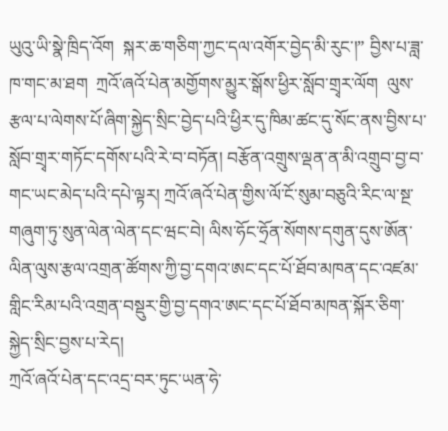ཡུའུ་ཡི་སྣེ་ཁྲིད་འོག  སྐར་ཆ་གཅིག་ཀྱང་དལ་འགོར་བྱེད་མི་རུང་།” བྱིས་པ་ཟླ་ཁ་གང་མ་ཐག  ཀྲའོ་ཞའོ་པེན་མགྱོགས་མྱུར་སྒོས་ཕྱིར་སློབ་གྲྭར་ལོག  ལུས་རྩལ་པ་ལེགས་པོ་ཞིག་སྐྱེད་སྲིང་བྱེད་པའི་ཕྱིར་དུ་ཁིམ་ཚང་དུ་སོང་ནས་བྱིས་པ་སློབ་གྲྭར་གཏོང་དགོས་པའི་རེ་བ་བཏོན། བརྩོན་འགྲུས་ལྡན་ན་མི་འགྲུབ་བྱ་བ་གང་ཡང་མེད་པའི་དཔེ་ལྟར། ཀྲའོ་ཞའོ་པེན་གྱིས་ལོ་ངོ་སུམ་བཅུའི་རིང་ལ་སྔ་གཞུག་ཏུ་སུན་ལེན་ལེན་དང་ཝང་བེ། ལིས་ཧོང་ཧྲོན་སོགས་དགུན་དུས་ཨོན་ལིན་ལུས་རྩལ་འགྲན་ཚོགས་ཀྱི་བྱ་དགའ་ཨང་དང་པོ་ཐོབ་མཁན་དང་འཛམ་གླིང་རིམ་པའི་འགྲན་བསྡུར་གྱི་བྱ་དགའ་ཨང་དང་པོ་ཐོབ་མཁན་སྐོར་ཅིག་སྐྱེད་སྲིང་བྱས་པ་རེད།
ཀྲའོ་ཞའོ་པེན་དང་འདྲ་བར་ཏུང་ཡན་ཧེ་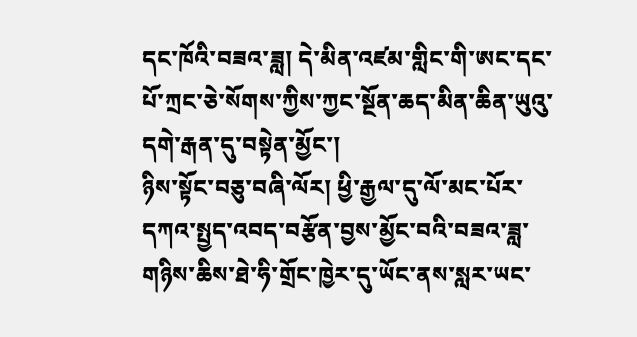དང་ཁོའི་བཟའ་ཟླ། དེ་མིན་འཛམ་གླིང་གི་ཨང་དང་པོ་ཀྲང་ཅེ་སོགས་ཀྱིས་ཀྱང་སྔོན་ཆད་མིན་ཆིན་ཡུའུ་དགེ་རྒན་དུ་བསྟེན་མྱོང་།
ཉིས་སྟོང་བཅུ་བཞི་ལོར། ཕྱི་རྒྱལ་དུ་ལོ་མང་པོར་དཀའ་སྤྱད་འབད་བརྩོན་བྱས་མྱོང་བའི་བཟའ་ཟླ་གཉིས་ཆིས་ཐེ་ཧི་གྲོང་ཁྱེར་དུ་ཡོང་ནས་སླར་ཡང་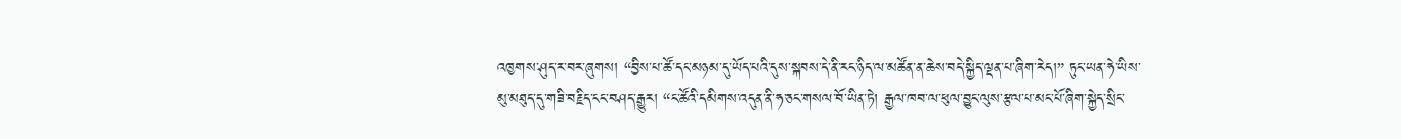འཁྱགས་ཤུད་ར་བར་ཞུགས། “བྱིས་པ་ཚོ་དང་མཉམ་དུ་ཡོད་པའི་དུས་སྐབས་དེ་ནི་རང་ཉིད་ལ་མཚོན་ན་ཆེས་བདེ་སྐྱིད་ལྡན་པ་ཞིག་རེད།” ཏུང་ཡན་ཧེ་ཡིས་མུ་མཐུད་དུ་གཟི་བརྗིད་ངང་བཤད་རྒྱུར། “ང་ཚོའི་དམིགས་འདུན་ནི་ཧ་ཅང་གསལ་བོ་ཡིན་ཏེ། རྒྱལ་ཁབ་ལ་ཕུལ་བྱུང་ལུས་རྩལ་པ་མང་པོ་ཞིག་སྐྱེད་སྲིང་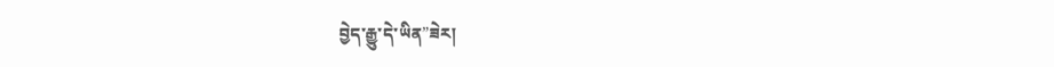བྱེད་རྒྱུ་དེ་ཡིན”ཟེར།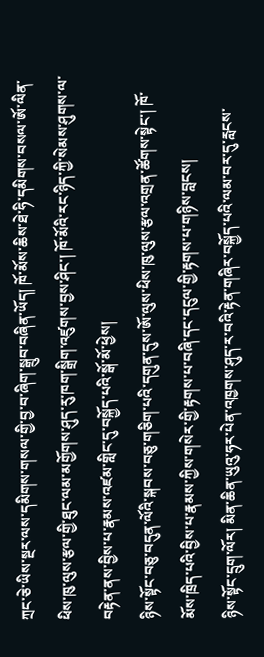ཀྲང་ཅེ་ཡིས་སྔར་ལས་དམིགས་གསལ་གྱི་བྱ་བ་ཞིག་སྒྲུབ་བཞིན་ཡོད། ཁོ་མོས་ཆིས་ཐེ་ཧི་དམིགས་བསལ་ཨོ་ལིན་ཕིས་ཁུ་ལུས་རྩལ་གྱི་ཐུང་ལམ་མགྱོགས་ཤུད་རུ་ཁག་སྒྲིག་འཛུགས་བྱས་ཤིང་། ཁོ་མོའི་རང་ཉིད་ཀྱི་སེམས་ཤུགས་ལ་བརྟེན་ནས་བྱིས་པ་རྣམས་འཛམ་གླིང་དུ་བསྐྱོད་པའི་སྒོ་མོ་ཕྱེས།
ཉིས་སྟོང་བཅུ་བདུན་ལོའི་སྐབས་བཅུ་གཅིག་པའི་དགུན་དུས་ཨོ་ལུས་ཕིས་ཁུ་ལུས་རྩལ་འགྲན་ཚོགས་སྟེང་། ཁོ་མོས་ཁྲིད་པའི་བྱིས་པ་རྣམས་ཀྱིས་གསེར་གྱི་རྟགས་པ་བཞི་དང་དངུལ་གྱི་རྟགས་པ་གཉིས་བླངས།
ཉིས་སྟོང་དྲུག་ལོར། མིན་ཆིན་ཡུའུ་ཧར་པེན་འཁྱགས་ཤུད་ར་བའི་རྟེན་གཞིར་བསྐྱོད་པའི་ལམ་བར་དུ་རླངས་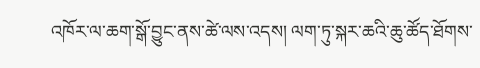འཁོར་ལ་ཆག་སྒོ་བྱུང་ནས་ཚེ་ལས་འདས། ལག་ཏུ་སྐར་ཆའི་ཆུ་ཚོད་ཐོགས་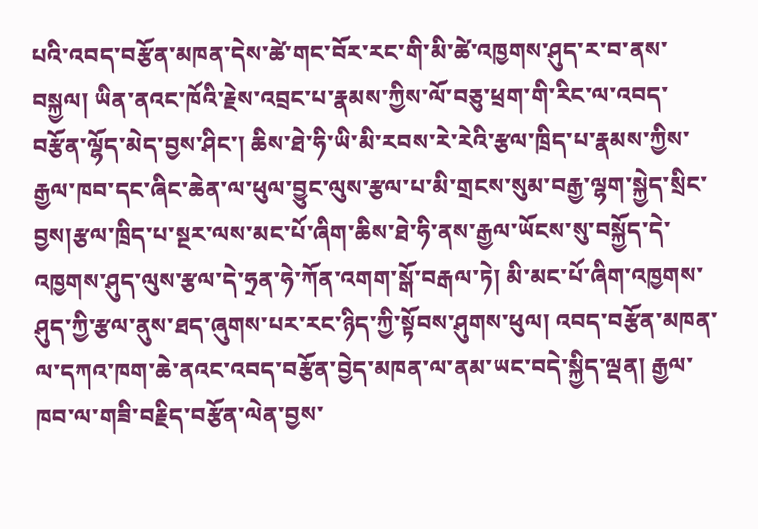པའི་འབད་བརྩོན་མཁན་དེས་ཚེ་གང་བོར་རང་གི་མི་ཚེ་འཁྱགས་ཤུད་ར་བ་ནས་བསྐྱལ། ཡིན་ནའང་ཁོའི་རྗེས་འབྲང་པ་རྣམས་ཀྱིས་ལོ་བཅུ་ཕྲག་གི་རིང་ལ་འབད་བརྩོན་ལྷོད་མེད་བྱས་ཤིང་། ཆིས་ཐེ་ཧི་ཡི་མི་རབས་རེ་རེའི་རྩལ་ཁྲིད་པ་རྣམས་ཀྱིས་རྒྱལ་ཁབ་དང་ཞིང་ཆེན་ལ་ཕུལ་བྱུང་ལུས་རྩལ་པ་མི་གྲངས་སུམ་བརྒྱ་ལྷག་སྐྱེད་སྲིང་བྱས།རྩལ་ཁྲིད་པ་སྔར་ལས་མང་པོ་ཞིག་ཆིས་ཐེ་ཧི་ནས་རྒྱལ་ཡོངས་སུ་བསྐྱོད་དེ་འཁྱགས་ཤུད་ལུས་རྩལ་དེ་ཧྲན་ཧེ་ཀོན་འགག་སྒོ་བརྒལ་ཏེ། མི་མང་པོ་ཞིག་འཁྱགས་ཤུད་ཀྱི་རྩལ་ནུས་ཐད་ཞུགས་པར་རང་ཉིད་ཀྱི་སྟོབས་ཤུགས་ཕུལ། འབད་བརྩོན་མཁན་ལ་དཀའ་ཁག་ཆེ་ནའང་འབད་བརྩོན་བྱེད་མཁན་ལ་ནམ་ཡང་བདེ་སྐྱིད་ལྡན། རྒྱལ་ཁབ་ལ་གཟི་བརྗིད་བརྩོན་ལེན་བྱས་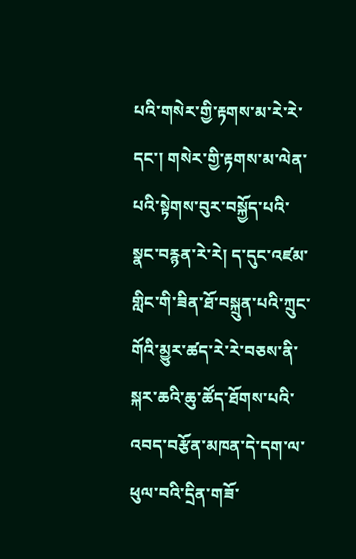པའི་གསེར་གྱི་རྟགས་མ་རེ་རེ་དང་། གསེར་གྱི་རྟགས་མ་ལེན་པའི་སྟེགས་བུར་བསྐྱོད་པའི་སྣང་བརྙན་རེ་རེ། ད་དུང་འཛམ་གླིང་གི་ཟིན་ཐོ་བསྐྲུན་པའི་ཀྲུང་གོའི་མྱུར་ཚད་རེ་རེ་བཅས་ནི་སྐར་ཆའི་ཆུ་ཚོད་ཐོགས་པའི་འབད་བརྩོན་མཁན་དེ་དག་ལ་ཕུལ་བའི་དྲིན་གཟོ་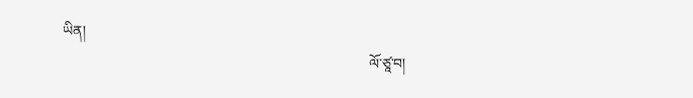ཡིན།
                                                                                    ལོ་ཙཱ་བ།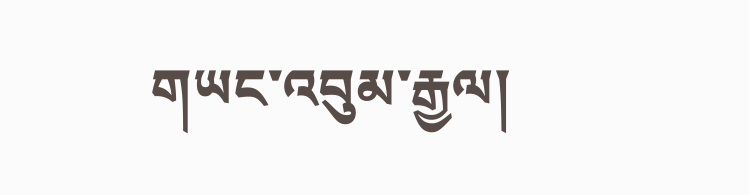གཡང་འབུམ་རྒྱལ།